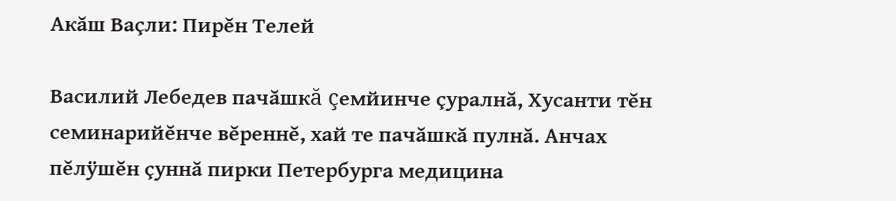Акăш Ваçли: Пирĕн Телей

Василий Лебедев пачăшкă çемйинче çуралнă, Хусанти тĕн семинарийĕнче вĕреннĕ, хай те пачăшкă пулнă. Анчах пĕлÿшĕн çуннă пирки Петербурга медицина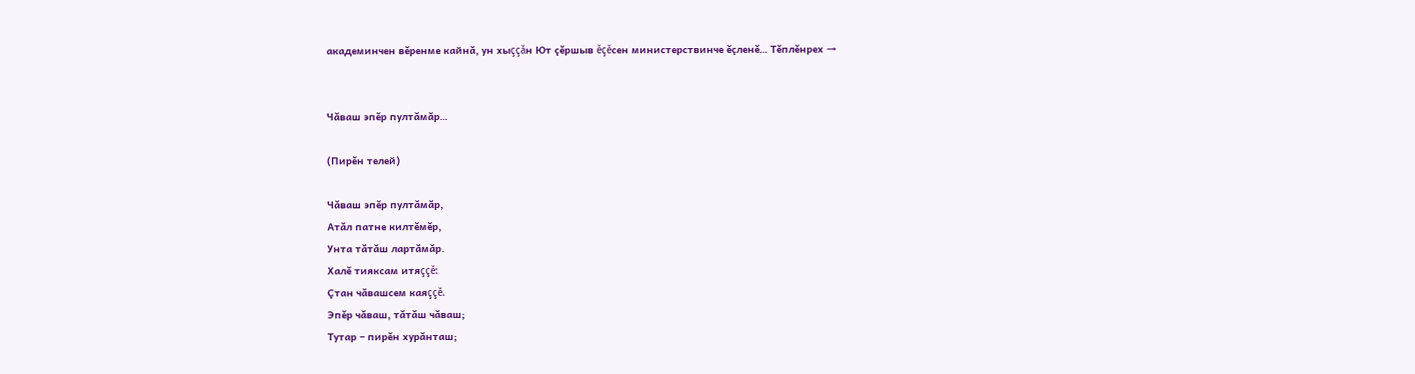академинчен вĕренме кайнă, ун хыççăн Ют çĕршыв ĕçĕсен министерствинче ĕçленĕ… Тĕплĕнрех →


Чăваш эпĕр пултăмăр…

(Пирĕн телей)

Чăваш эпĕр пултăмăр,
Атăл патне килтĕмĕр,
Унта тăтăш лартăмăр.
Халĕ тияксам итяççĕ:
Çтан чăвашсем каяççĕ.
Эпĕр чăваш, тăтăш чăваш;
Тутар – пирĕн хурăнташ;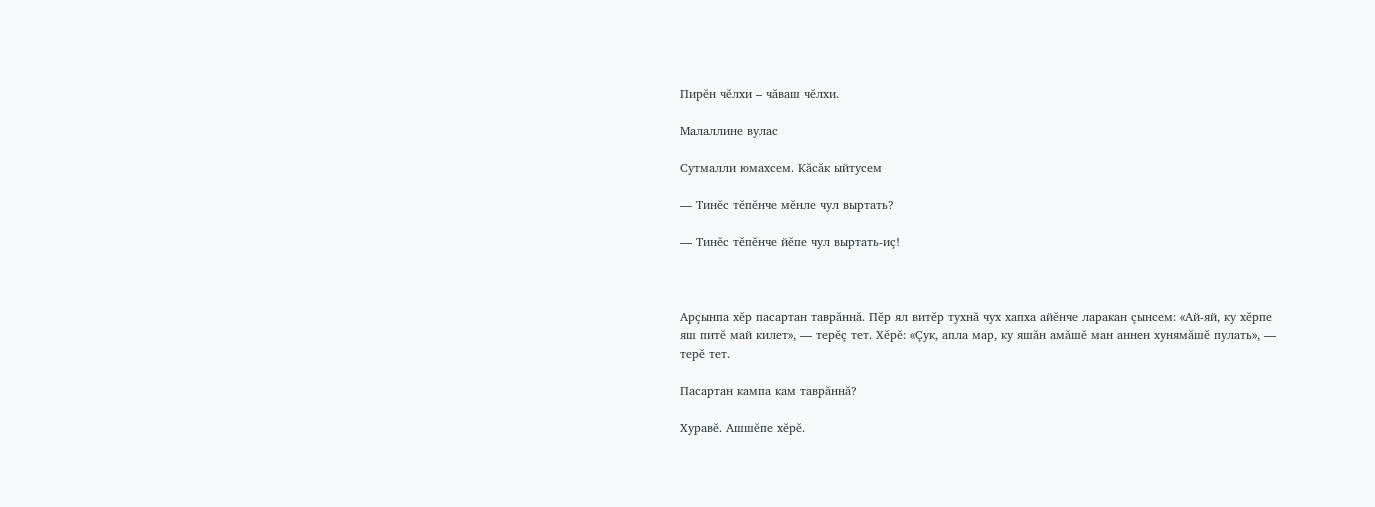Пирĕн чĕлхи – чăваш чĕлхи.

Малаллине вулас

Сутмалли юмахсем. Кăсăк ыйтусем

— Тинĕс тĕпĕнче мĕнле чул выртать?

— Тинĕс тĕпĕнче йĕпе чул выртать-иç!



Арçынпа хĕр пасартан таврăннă. Пĕр ял витĕр тухнă чух хапха айĕнче ларакан çынсем: «Ай-яй, ку хĕрпе яш питĕ май килет», — терĕç тет. Хĕрĕ: «Çук, апла мар, ку яшăн амăшĕ ман аннен хунямăшĕ пулать», — терĕ тет.

Пасартан кампа кам таврăннă?

Хуравĕ. Ашшĕпе хĕрĕ.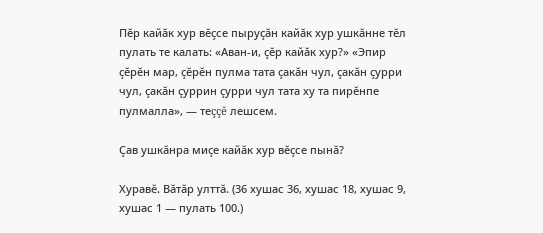Пĕр кайăк хур вĕçсе пыруçăн кайăк хур ушкăнне тĕл пулать те калать: «Аван-и, çĕр кайăк хур?» «Эпир çĕрĕн мар, çĕрĕн пулма тата çакăн чул, çакăн çурри чул, çакăн çуррин çурри чул тата ху та пирĕнпе пулмалла», — теççĕ лешсем.

Çав ушкăнра миçе кайăк хур вĕçсе пынă?

Хуравĕ. Вăтăр улттă. (36 хушас 36, хушас 18, хушас 9, хушас 1 — пулать 100.)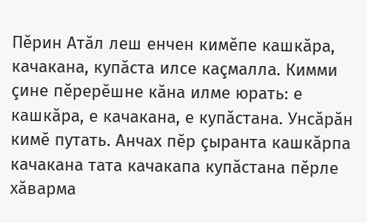Пĕрин Атăл леш енчен кимĕпе кашкăра, качакана, купăста илсе каçмалла. Кимми çине пĕрерĕшне кăна илме юрать: е кашкăра, е качакана, е купăстана. Унсăрăн кимĕ путать. Анчах пĕр çыранта кашкăрпа качакана тата качакапа купăстана пĕрле хăварма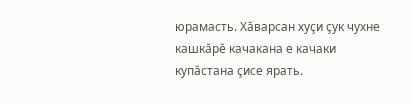юрамасть. Хăварсан хуçи çук чухне кашкăрĕ качакана е качаки купăстана çисе ярать.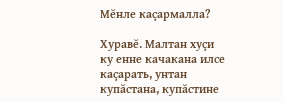Мĕнле каçармалла?

Хуравĕ. Малтан хуçи ку енне качакана илсе каçарать, унтан купăстана, купăстине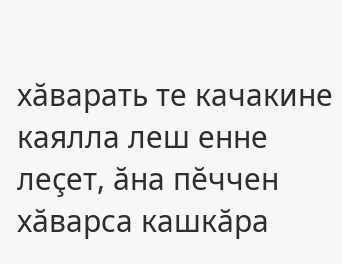хăварать те качакине каялла леш енне леçет, ăна пĕччен хăварса кашкăра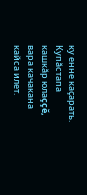ку енне каçарать. Купăстапа кашкăр юлаççĕ, вара качакана кайса илет.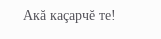Акă каçарчĕ те!